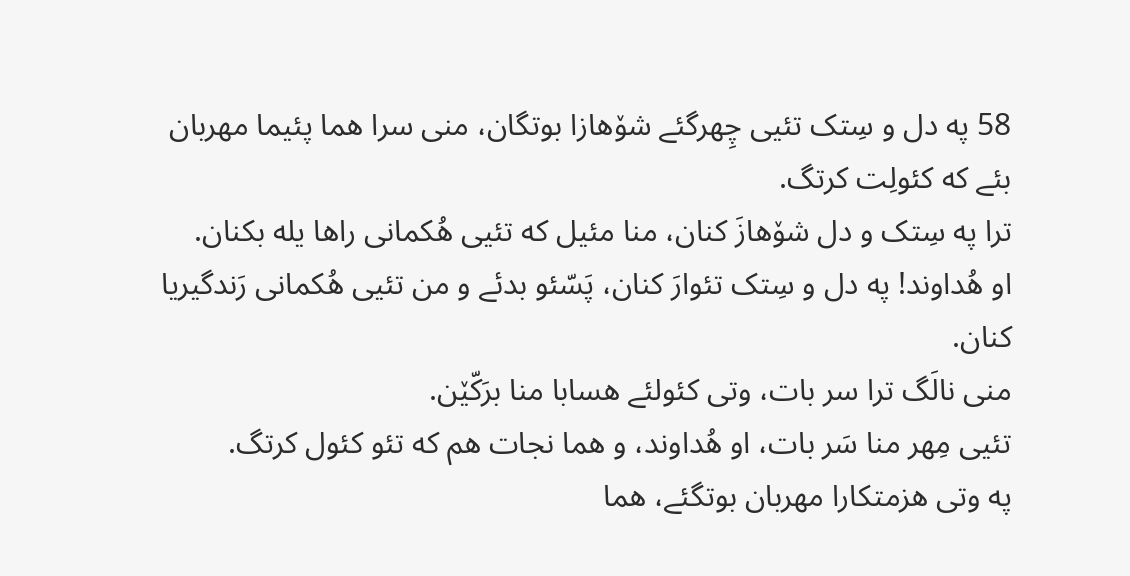58 په دل و سِتک تئیی چِهرگئے شۆهازا بوتگان، منی سرا هما پئیما مهربان بئے که کئولِت کرتگ.
ترا په سِتک و دل شۆهازَ کنان، منا مئیل که تئیی هُکمانی راها یله بکنان.
او هُداوند! په دل و سِتک تئوارَ کنان، پَسّئو بدئے و من تئیی هُکمانی رَندگیریا کنان.
منی نالَگ ترا سر بات، وتی کئولئے هسابا منا برَکّێن.
تئیی مِهر منا سَر بات، او هُداوند، و هما نجات هم که تئو کئول کرتگ.
په وتی هزمتکارا مهربان بوتگئے، هما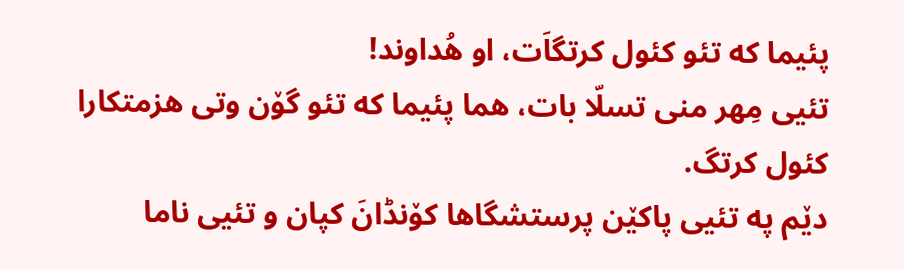پئیما که تئو کئول کرتگاَت، او هُداوند!
تئیی مِهر منی تسلّا بات، هما پئیما که تئو گۆن وتی هزمتکارا کئول کرتگ.
دێم په تئیی پاکێن پرستشگاها کۆنڈانَ کپان و تئیی ناما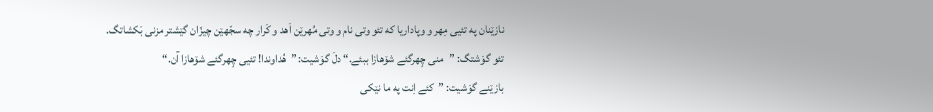نازێنان په تئیی مِهر و وپاداریا که تئو وتی نام و وتی مُهرێن اَهد و کَرار چه سجّهێن چیزّان گێشتر مزنی بَکشاتگ.
تئو گوَشتگ: ”منی چِهرگئے شۆهازا ببئے.“ دلَ گوَشیت: ”هُداوندا! تئیی چِهرگئے شۆهازا آن.“
بازێنے گوَشیت: ”کئے اِنت په ما نێکی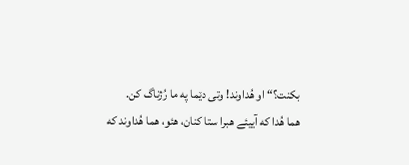بکنت؟“ او هُداوند! وتی دێما په ما رُژناگ کن.
هما هُدا که آییئے هبرا ستا کنان، هئو، هما هُداوند که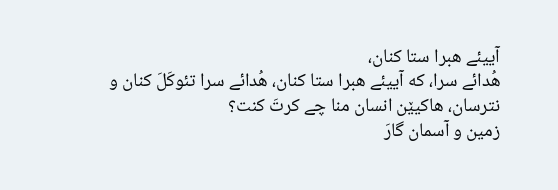آییئے هبرا ستا کنان،
هُدائے سرا، که آییئے هبرا ستا کنان، هُدائے سرا تئوکَلَ کنان و نترسان، هاکیێن انسان منا چے کرتَ کنت؟
زمین و آسمان گارَ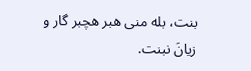بنت، بله منی هبر هچبر گار و زیانَ نبنت.